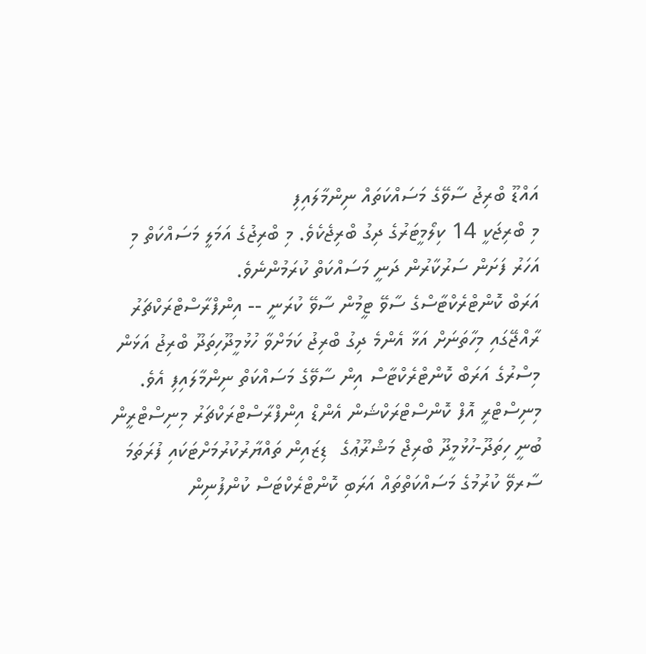އައްޑޫ ބްރިޖު ސާވޭގެ މަސައްކަތައް ނިންމާލައިފި
މި ބްރިޖަކީ 14 ކިލޯމީޓަރުގެ ދިގު ބްރިޖެކެވެ. މި ބްރިޖުގެ އަމަލީ މަސައްކަތް މި އަހަރު ފަށަން ސަރުކާރުން ދަނީ މަސައްކަތް ކުރަމުންނެވެ.
އަރަބް ކޮންޓްރެކްޓާސްގެ ސާވޭ ޓީމުން ސާވޭ ކުރަނީ -- އިންފްރާސްޓްރަކްޗަރު
ރާއްޖޭގައި މިހާތަނަށް އަޅާ އެންމެ ދިގު ބްރިޖު ކަމަށްވާ ހުޅުމީދޫހިތަދޫ ބްރިޖު އަޅަން މިސްރުގެ އަރަބް ކޮންޓްރެކްޓާސް އިން ސާވޭގެ މަސައްކަތް ނިންމާލައިފި އެވެ.
މިނިސްޓްރީ އޮފް ކޮންސްޓްރަކްޝަން އެންޑް އިންފްރާސްޓްރަކްޗަރު މިނިސްޓްރީން ބުނީ ހިތަދޫ-ހުޅުމީދޫ ބްރިޖް މަޝްރޫޢުގެ  ޑިޒައިން ތައްޔާރުކުރުމަށްޓަކައި ފުރަތަމަ ސާރވޭ ކުރުމުގެ މަސައްކަތްތައް އަރަބި ކޮންޓްރެކްޓަސް ކުންފުނިން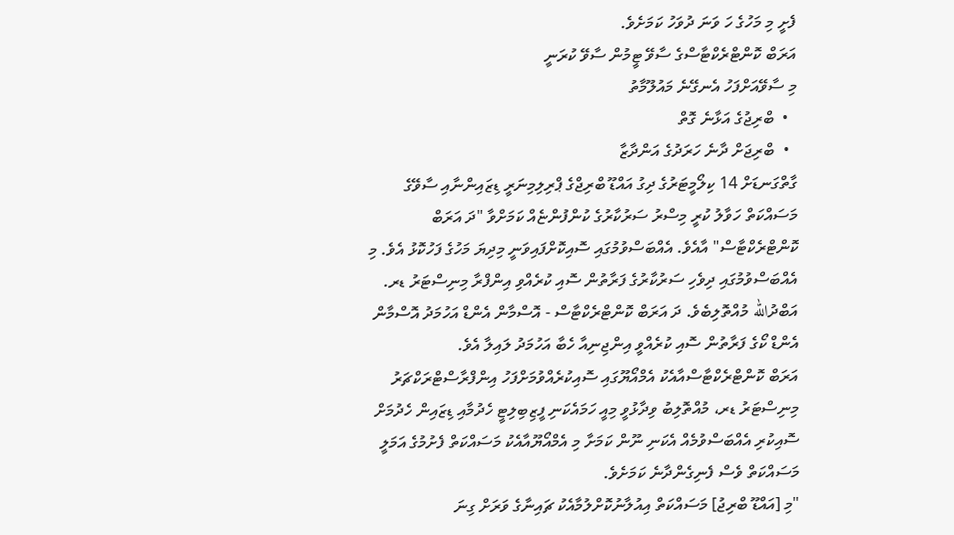ފެށީ މި މަހުގެ ހަ ވަނަ ދުވަހު ކަމަށެވެ.
އަރަބް ކޮންޓްރެކްޓާސްގެ ސާވޭ ޓީމުން ސާވޭ ކުރަނީ
މި ސާވޭއަށްފަހު އެނގޭނެ މައުލޫމާތު
  •  ބްރިޖުގެ އަޅާނެ ގޮތް
  •  ބްރިޖަށް ދާނެ ހަރަދުގެ އަންދާޒާ
ގާތްގަނޑަށް 14 ކިލޯމީޓަރުގެ ދިގު އައްޑޫ ބްރިޖްގެ ޕްރިލިމިނަރީ ޑިޒައިންނާއި ސާވޭގެ މަސައްކަތް ހަވާލު ކުރީ މިސްރު ސަރުކާރުގެ ކުންފުންޏެއް ކަމަށްވާ "ދަ އަރަބް ކޮންޓްރެކްޓާސް" އާއެވެ. އެއްބަސްވުމުގައި ސޮއިކޮށްފައިވަނީ މިދިޔަ މަހުގެ ފަހުކޮޅު އެވެ. މި އެއްބަސްވުމުގައި ދިވެހި ސަރުކާރުގެ ފަރާތުން ސޮއި ކުރެއްވި އިންފްރާ މިނިސްޓަރު ޑރ. އަބްދުالله މުއްތޮލިބެވެ. ދަ އަރަބް ކޮންޓްރެކްޓާސް - އޮސްމާން އެންޑް އަހުމަދު އޮސްމާން އެންޑް ކޯގެ ފަރާތުން ސޮއި ކުރެއްވީ އިންޖިނިއާ ހެބާ އަހުމަދު ލައިލާ އެވެ.
އަރަބް ކޮންޓްރެކްޓާސްއާއެކު އެމްއޯޔޫގައި ސޮއިކުރެއްވުމަށްފަހު އިންފްރާސްޓްރަކްޗަރު މިނިސްޓަރު ޑރ، މުއްތޮލިބު ވިދާޅުވީ މިއީ ހަމައެކަނި ފީޒިބިލިޓީ ހެދުމާއި ޑިޒައިން ހެދުމަށް ސޮއިކުރި އެއްބަސްވުމެއް އެކަނި ނޫން ކަމަށާ މި އެމްއޯޔޫއާއެކު މަސައްކަތް ފެށުމުގެ އަމަލީ މަސައްކަތް ވެސް ފެނިގެންދާނެ ކަމަށެވެ.
"މި [އައްޑޫ ބްރިޖު] މަސައްކަތް އިއުލާނުކޮށްލުމާއެކު ޗައިނާގެ ވަރަށް ގިނަ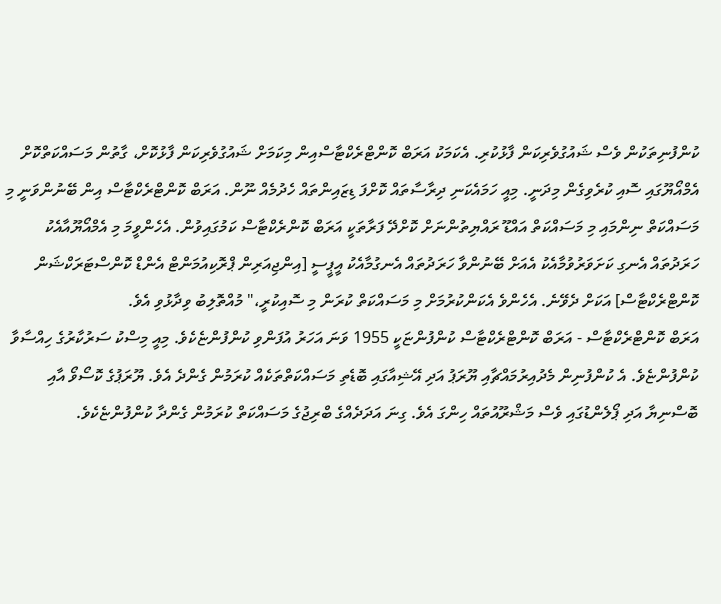ކުންފުނިތަކުން ވެސް ޝައުގުވެރިކަން ފާޅުކުރި. އެކަމަކު އަރަބް ކޮންޓްރެކްޓާސްއިން މިކަމަށް ޝައުގުވެރިކަން ފާޅުކޮށް، ގާތުން މަސައްކަތްކޮށް އެމްއޯޔޫގައި ސޮއި ކުރެވިގެން މިދަނީ. މިއީ ހަމައެކަނި ދިރާސާތައް ކޮށްފަ ޑިޒައިންތައް ހެދުމެއް ނޫން. އަރަބް ކޮންޓްރެކްޓާސް އިން ބޭނުންވަނީ މި މަސައްކަތް ނިންމައި މި މަސައްކަތް އައްޑޫ ރައްޔިތުންނަށް ކޮށްދޭ ފަރާތަކީ އަރަބް ކޮންރެކްޓާސް ކަމުގައިވުން. އެހެންވީމަ މި އެމްއޯޔޫއާއެކު ހަރަދުތައް އެނގި ކަށަވަރުވުމާއެކު އެއަށް ބޭނުންވާ ހަރަދުތައް އެނގުމާއެކު އީޕީސީ [އިންޖިއަރިން ޕްރޮކިއުމަންޓް އެންޑް ކޮންސްޓަރަކްޝަން ކޮންޓްރެކްޓާސް] އަކަށް ދެވޭނެ. އެހެންވެ އެކަންކުރުމަށް މި މަސައްކަތް ކުރަން މި ސޮއިކުރީ،" މުއްތޮލިބު ވިދާޅުވި އެވެ.
އަރަބް ކޮންޓްރެކްޓާސް - އަރަބް ކޮންޓްރެކްޓާސް ކުންފުންޏަކީ 1955 ވަނަ އަހަރު އުފަންވި ކުންފުންޏެކެވެ. މިއީ މިސްކު ސަރުކާރުގެ ހިއްސާވާ ކުންފުންޏެވެ. އެ ކުންފުނިން މެދުއިރުމައްޗާއި ޔޫރަޕު އަދި އޭޝިއާގައި ބޮޑެތި މަސައްކަތްތަކެއް ކުރަމުން ގެންދެ އެވެ. ޔޫރަޕުގެ ކޮސޯވޯ އާއި ބޮސްނިޔާ އަދި ޕޯލެންޑުގައި ވެސް މަޝްރޫއުތައް ހިންގަ އެވެ. ގިނަ އަދަދެއްގެ ބްރިޖުގެ މަސައްކަތް ކުރަމުން ގެންދާ ކުންފުންޏެކެވެ.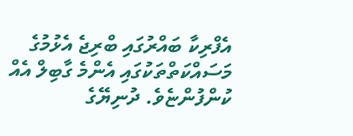އެފްރިކާ ބައްރުގައި ބްރިޖެ އެޅުމުގެ މަސައްކަތްތަކުގައި އެންމެ ގާބިލް އެއް ކުންފުންޏެވެ. ދުނިޔޭގެ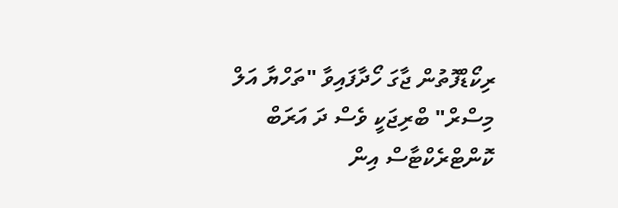ރިކޯޑްފޮތުން ޖާގަ ހޯދާފައިވާ "ތަހްޔާ އަލް މިސްރް" ބްރިޖަކީ ވެސް ދަ އަރަބް ކޮންޓްރެކްޓާސް އިން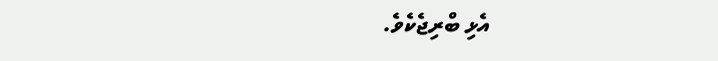އެޅި ބްރިޖެކެވެ.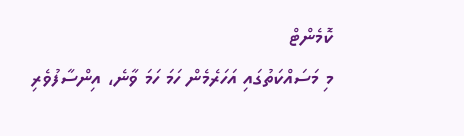ކޮމެންޓް
މި މަސައްކަތުގައި އަހަރެމެން ހަމަ ހަމަ ވާނެ، އިންސާފުވެރި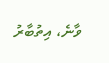ވާނެ، އިތުބާރު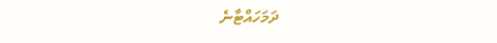ދަމަހައްޓާނެ